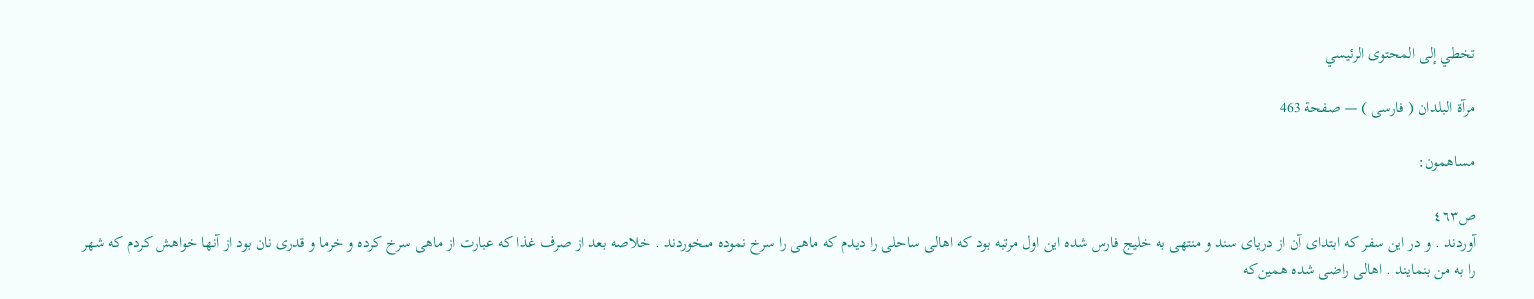تخطي إلى المحتوى الرئيسي

مرآة البلدان ( فارسى ) — صفحة 463

مساهمون:

ص٤٦٣
آوردند . و در اين سفر كه ابتداى آن از درياى سند و منتهى به خليج فارس شده اين اول مرتبه بود كه اهالى ساحلى را ديدم كه ماهى را سرخ نموده مىخوردند . خلاصه بعد از صرف غذا كه عبارت از ماهى سرخ كرده و خرما و قدرى نان بود از آنها خواهش كردم كه شهر را به من بنمايند . اهالى راضى شده همين‌كه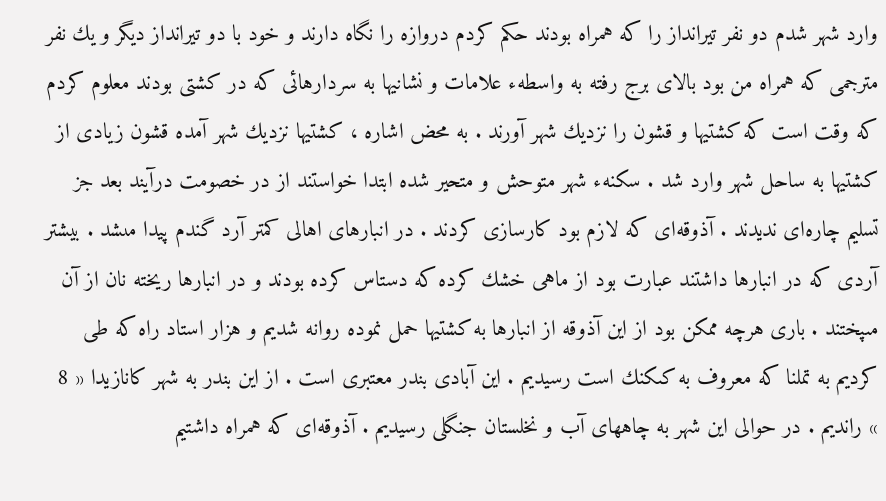وارد شهر شدم دو نفر تيرانداز را كه همراه بودند حكم كردم دروازه را نگاه دارند و خود با دو تيرانداز ديگر و يك نفر مترجمى كه همراه من بود بالاى برج رفته به واسطهء علامات و نشانيها به سردارهائى كه در كشتى بودند معلوم كردم كه وقت است كه كشتيها و قشون را نزديك شهر آورند . به محض اشاره ، كشتيها نزديك شهر آمده قشون زيادى از كشتيها به ساحل شهر وارد شد . سكنهء شهر متوحش و متحير شده ابتدا خواستند از در خصومت درآيند بعد جز تسليم چاره‌اى نديدند . آذوقه‌اى كه لازم بود كارسازى كردند . در انبارهاى اهالى كمتر آرد گندم پيدا مىشد . بيشتر آردى كه در انبارها داشتند عبارت بود از ماهى خشك كرده كه دستاس كرده بودند و در انبارها ريخته نان از آن مىپختند . بارى هرچه ممكن بود از اين آذوقه از انبارها به كشتيها حمل نموده روانه شديم و هزار استاد راه كه طى كرديم به تملنا كه معروف به كىكنك است رسيديم . اين آبادى بندر معتبرى است . از اين بندر به شهر كانازيدا « 8 » رانديم . در حوالى اين شهر به چاههاى آب و نخلستان جنگلى رسيديم . آذوقه‌اى كه همراه داشتيم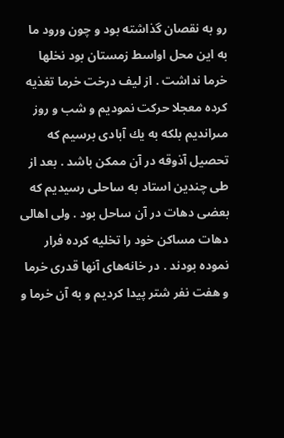رو به نقصان گذاشته بود و چون ورود ما به اين محل اواسط زمستان بود نخلها خرما نداشت . از ليف درخت خرما تغذيه كرده معجلا حركت نموديم و شب و روز مىرانديم بلكه به يك آبادى برسيم كه تحصيل آذوقه در آن ممكن باشد . بعد از طى چندين استاد به ساحلى رسيديم كه بعضى دهات در آن ساحل بود . ولى اهالى دهات مساكن خود را تخليه كرده فرار نموده بودند . در خانه‌هاى آنها قدرى خرما و هفت نفر شتر پيدا كرديم و به آن خرما و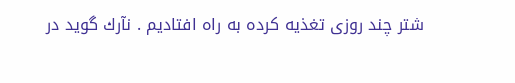شتر چند روزى تغذيه كرده به راه افتاديم . نآرك گويد در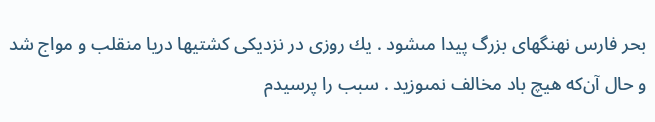بحر فارس نهنگهاى بزرگ پيدا مىشود . يك روزى در نزديكى كشتيها دريا منقلب و مواج شد و حال آن‌كه هيچ باد مخالف نمىوزيد . سبب را پرسيدم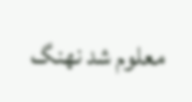معلوم شد نهنگ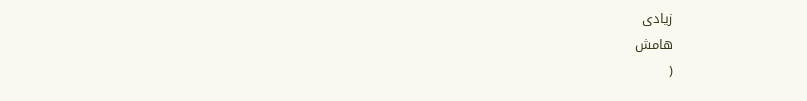زيادى
هامش
(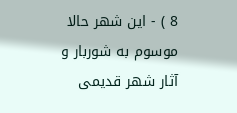8 ) - اين شهر حالا موسوم به شوربار و آثار شهر قديمى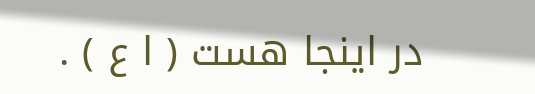در اينجا هست ( ا ع ) .